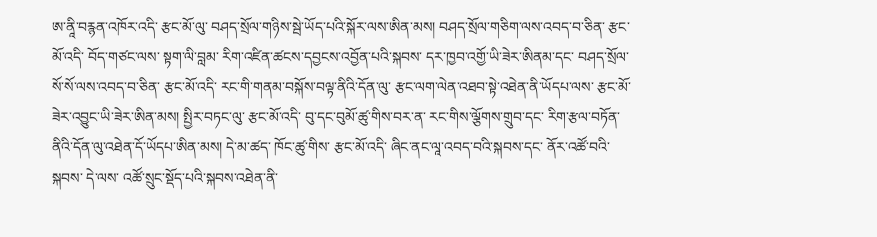ཨ་ནཱི་བརྙན་འཁོར་འདི་ རྩང་མོ་ལུ་ བཤད་སྲོལ་གཉིས་སྦེ་ཡོད་པའི་སྐོར་ལས་ཨིན་མས། བཤད་སྲོལ་གཅིག་ལས་འབད་བ་ཅིན་ རྩང་མོ་འདི་ བོད་གཙང་ལས་ སྟག་ལི་བླམ་ རིག་འཛིན་ཚངས་དབྱངས་འབྱོན་པའི་སྐབས་ དར་ཁྱབ་འགྱོ་ཡི་ཟེར་ཨིནམ་དང་ བཤད་སྲོལ་སོ་སོ་ལས་འབད་བ་ཅིན་ རྩང་མོ་འདི་ རང་གི་གནམ་བསྐོས་བལྟ་ནིའི་དོན་ལུ་ རྩང་ལག་ལེན་འཐབ་སྟེ་འཐེན་ནི་ཡོདཔ་ལས་ རྩང་མོ་ཟེར་འབྱུང་ཡི་ཟེར་ཨིན་མས། སྤྱིར་བཏང་ལུ་ རྩང་མོ་འདི་ བུ་དང་བུམོ་ཚུ་གིས་བར་ན་ རང་གིས་ལྕོགས་གྲུབ་དང་ རིག་རྩལ་བཏོན་ནིའི་དོན་ལུ་འཐེན་དོ་ཡོདཔ་ཨིན་མས། དེ་མ་ཚད་ ཁོང་ཚུ་གིས་ རྩང་མོ་འདི་ ཞིང་ནང་ལཱ་འབད་བའི་སྐབས་དང་ ནོར་འཚོ་བའི་སྐབས་ དེ་ལས་ འཚོ་སྲུང་སྡོད་པའི་སྐབས་འཐེན་ནི་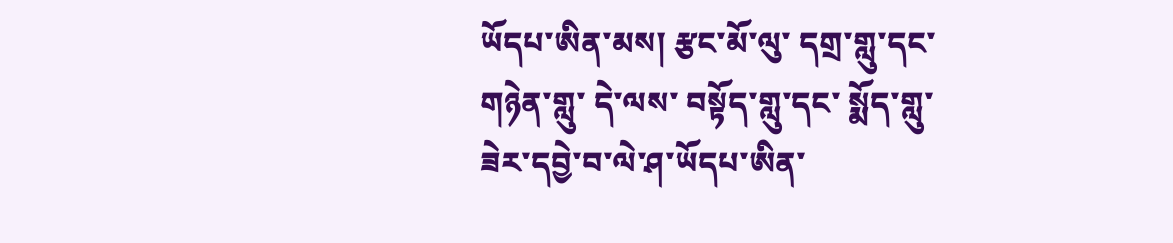ཡོདཔ་ཨིན་མས། རྩང་མོ་ལུ་ དགྲ་གླུ་དང་ གཉེན་གླུ་ དེ་ལས་ བསྟོད་གླུ་དང་ སྨོད་གླུ་ཟེར་དབྱེ་བ་ལེ་ཤ་ཡོདཔ་ཨིན་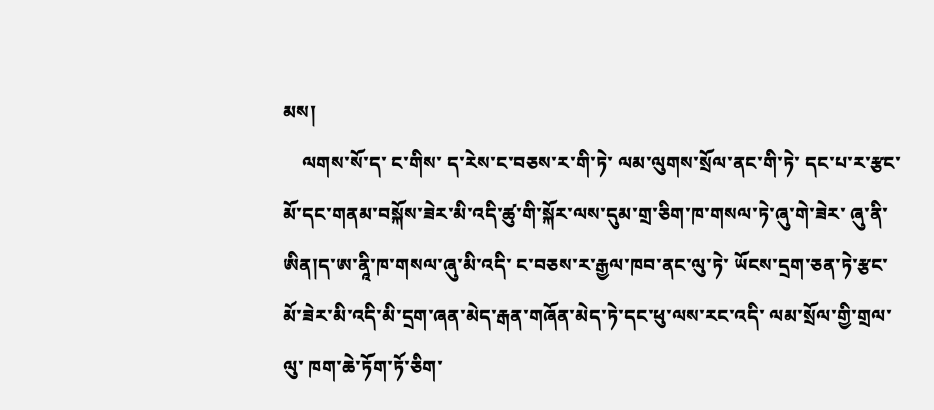མས།
    ལགས་སོ་ད་ ང་གིས་ ད་རེས་ང་བཅས་ར་གི་ཏེ་ ལམ་ལུགས་སྲོལ་ནང་གི་ཏེ་ དང་པ་ར་རྩང་མོ་དང་གནམ་བསྐོས་ཟེར་མི་འདི་ཚུ་གི་སྐོར་ལས་དུམ་གྲ་ཅིག་ཁ་གསལ་ཏེ་ཞུ་གེ་ཟེར་ ཞུ་ནི་ཨིན།ད་ཨ་ནཱི་ཁ་གསལ་ཞུ་མི་འདི་ ང་བཅས་ར་རྒྱལ་ཁབ་ནང་ལུ་ཏེ་ ཡོངས་དྲག་ཅན་ཏེ་རྩང་མོ་ཟེར་མི་འདི་མི་དྲག་ཞན་མེད་རྒན་གཞོན་མེད་ཏེ་དང་ཕུ་ལས་རང་འདི་ ལམ་སྲོལ་གྱི་གྲལ་ལུ་ ཁག་ཆེ་ཏོག་ཏོ་ཅིག་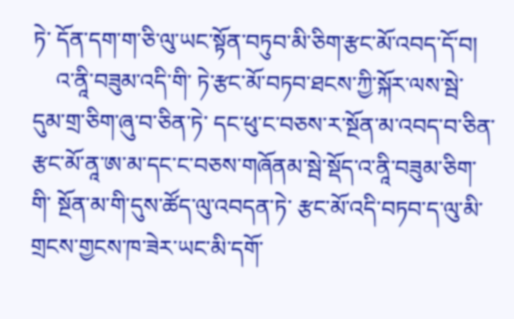ཏེ་ དོན་དག་ག་ཅི་ལུ་ཡང་སྟོན་བཏུབ་མི་ཅིག་རྩང་མོ་འབད་དོ་བ།
    འ་ནཱི་བཟུམ་འདི་གི་ ཏེ་རྩང་མོ་བཏབ་ཐངས་ཀྱི་སྐོར་ལས་སྦེ་དུམ་གྲ་ཅིག་ཞུ་བ་ཅིན་ཏེ་ དང་ཕུ་ང་བཅས་ར་སྔོན་མ་འབད་བ་ཅིན་རྩང་མོ་ནཱ་ཨ་མ་དང་ང་བཅས་གཞོནམ་སྦེ་སྡོད་འ་ནཱི་བཟུམ་ཅིག་གི་ སྔོན་མ་གི་དུས་ཚོད་ལུ་འབདན་ཏེ་ རྩང་མོ་འདི་བཏབ་ད་ལུ་མི་གྲངས་གྱངས་ཁ་ཟེར་ཡང་མི་དགོ་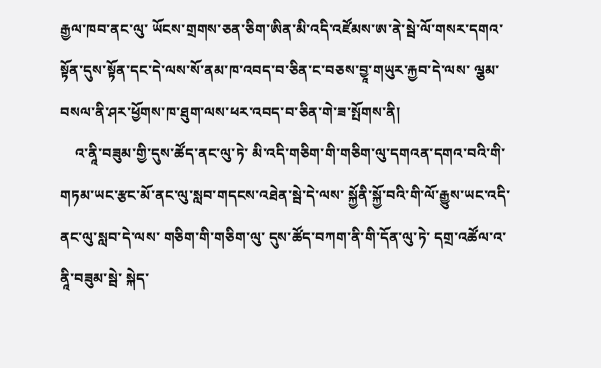རྒྱལ་ཁབ་ནང་ལུ་ ཡོངས་གྲགས་ཅན་ཅིག་ཨིན་མི་འདི་འཛོམས་ཨ་ནེ་སྦེ་ལོ་གསར་དགའ་སྟོན་དུས་སྟོན་དང་དེ་ལས་སོ་ནམ་ཁ་འབད་བ་ཅིན་ང་བཅས་བྱཱ་གཡུར་རྐྱབ་དེ་ལས་ ལྕམ་བསལ་ནི་ཤར་ཕྱོགས་ཁ་ཐུག་ལས་ཕར་འབད་བ་ཅིན་གེ་ཟ་སྤོགས་ནི།
    འ་ནཱི་བཟུམ་གྱི་དུས་ཚོད་ནང་ལུ་ཏེ་ མི་འདི་གཅིག་གི་གཅིག་ལུ་དགའན་དགའ་བའི་གི་གཏམ་ཡང་རྩང་མོ་ནང་ལུ་སླབ་གདངས་འཐེན་སྦེ་དེ་ལས་ སྐྱོནི་སྐྱོ་བའི་གི་ལོ་རྒྱུས་ཡང་འདི་ནང་ལུ་སླབ་དེ་ལས་ གཅིག་གི་གཅིག་ལུ་ དུས་ཚོད་བཀག་ནི་གི་དོན་ལུ་ཏེ་ དགྲ་འཚོལ་འ་ནཱི་བཟུམ་སྦེ་ སྐེད་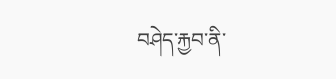བཤེད་རྐྱབ་ནི་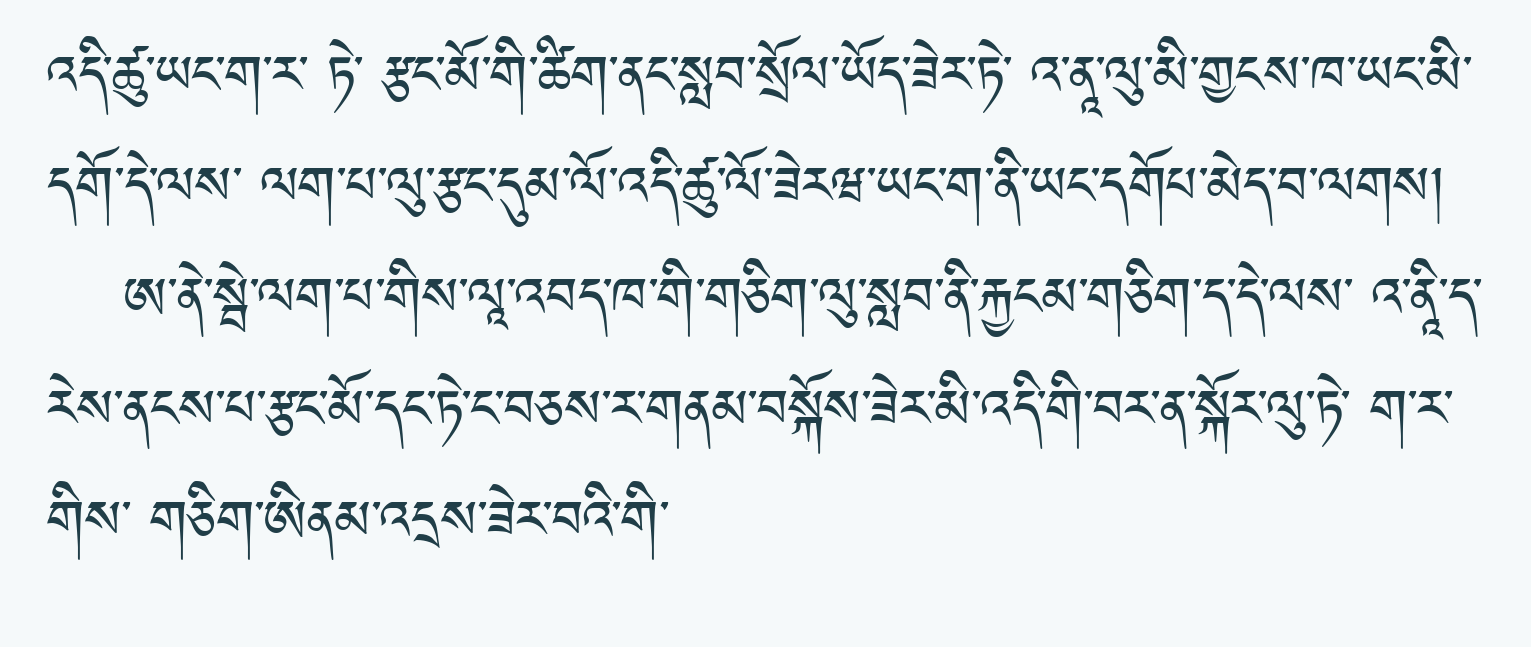འདི་ཚུ་ཡང་ག་ར་ ཏེ་ རྩང་མོ་གི་ཚིག་ནང་སླབ་སྲོལ་ཡོད་ཟེར་ཏེ་ འ་ནཱ་ལུ་མི་གྱངས་ཁ་ཡང་མི་དགོ་དེ་ལས་ ལག་པ་ལུ་རྩང་དུམ་ལོ་འདི་ཚུ་ལོ་ཟེརཝ་ཡང་ག་ནི་ཡང་དགོཔ་མེད་བ་ལགས།
    ཨ་ནེ་སྦེ་ལག་པ་གིས་ལཱ་འབད་ཁ་གི་གཅིག་ལུ་སླབ་ནི་རྐྱངམ་གཅིག་ད་དེ་ལས་ འ་ནཱི་ད་རེས་ནངས་པ་རྩང་མོ་དང་ཏེ་ང་བཅས་ར་གནམ་བསྐོས་ཟེར་མི་འདི་གི་བར་ན་སྐོར་ལུ་ཏེ་ ག་ར་གིས་ གཅིག་ཨིནམ་འདྲས་ཟེར་བའི་གི་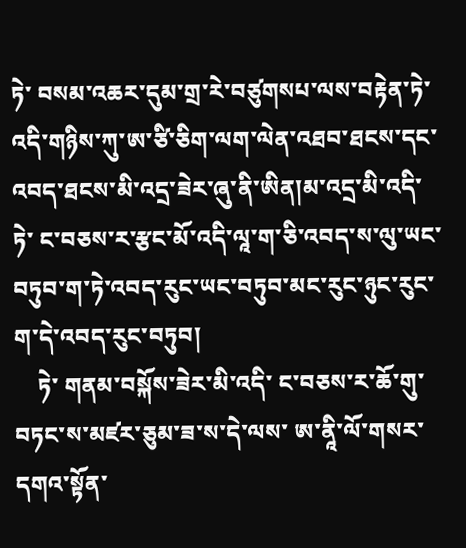ཏེ་ བསམ་འཆར་དུམ་གྲ་རེ་བཙུགསཔ་ལས་བརྟེན་ཏེ་འདི་གཉིས་ཀུ་ཨ་ཙི་ཅིག་ལག་ལེན་འཐབ་ཐངས་དང་ འབད་ཐངས་མི་འདྲ་ཟེར་ཞུ་ནི་ཨིན།མ་འདྲ་མི་འདི་ ཏེ་ ང་བཅས་ར་རྩང་མོ་འདི་ལཱ་ག་ཅི་འབད་ས་ལུ་ཡང་བཏུབ་ག་ཏེ་འབད་རུང་ཡང་བཏུབ་མང་རུང་ཉུང་རུང་ག་དེ་འབད་རུང་བཏུབ།
    ཏེ་ གནམ་བསྐོས་ཟེར་མི་འདི་ ང་བཅས་ར་ཆོ་གུ་བཏང་ས་མཛར་ཅུམ་ཟ་ས་དེ་ལས་ ཨ་ནཱི་ལོ་གསར་དགའ་སྟོན་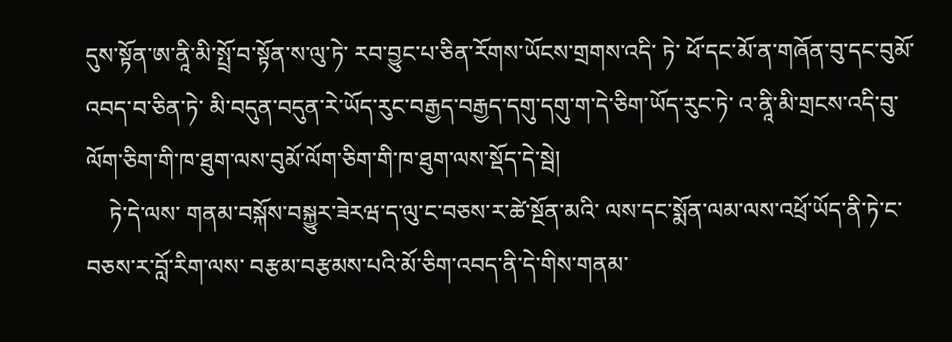དུས་སྟོན་ཨ་ནཱི་མི་སྤྲོ་བ་སྟོན་ས་ལུ་ཏེ་ རབ་བྱུང་པ་ཅིན་རོགས་ཡོངས་གྲགས་འདི་ ཏེ་ ཕོ་དང་མོ་ན་གཞོན་བུ་དང་བུམོ་འབད་བ་ཅིན་ཏེ་ མི་བདུན་བདུན་རེ་ཡོད་རུང་བརྒྱད་བརྒྱད་དགུ་དགུ་ག་དེ་ཅིག་ཡོད་རུང་ཏེ་ འ་ནཱི་མི་གྲངས་འདི་བུ་ལོག་ཅིག་གི་ཁ་ཐུག་ལས་བུམོ་ལོག་ཅིག་གི་ཁ་ཐུག་ལས་སྡོད་དེ་སྦེ།
    ཏེ་དེ་ལས་ གནམ་བསྐོས་བསྐྱུར་ཟེརཝ་ད་ལུ་ང་བཅས་ར་ཚེ་སྔོན་མའི་ ལས་དང་སྨོན་ལམ་ལས་འཕྲོ་ཡོད་ནི་ཏེ་ང་བཅས་ར་བློ་རིག་ལས་ བརྩམ་བརྩམས་པའི་མོ་ཅིག་འབད་ནི་དེ་གིས་གནམ་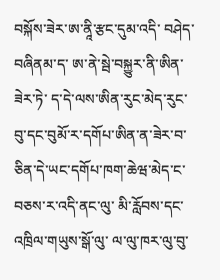བསྐོས་ཟེར་ཨ་ནཱི་རྩང་དུམ་འདི་ བཤེད་བཞིནམ་ད་ ཨ་ནེ་སྦེ་བསྐྱུར་ནི་ཨིན་ཟེར་ཏེ་ ད་དེ་ལས་ཨིན་རུང་མེད་རུང་བུ་དང་བུམོ་ར་དགོཔ་ཨིན་ན་ཟེར་བ་ཅིན་དེ་ཡང་དགོཔ་ཁག་ཆེཝ་མེད་ང་བཅས་ར་འདི་ནང་ལུ་ མི་རློབས་དང་འཁྲིལ་གཡུས་སྒོ་ལུ་ ལ་ལུ་ཁར་ལུ་བུ་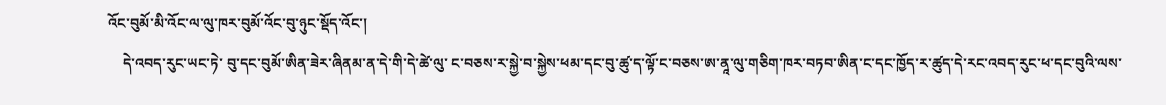འོང་བུམོ་མི་འོང་ལ་ལུ་ཁར་བུམོ་འོང་བུ་ཉུང་སྡོད་འོང་།
    དེ་འབད་རུང་ཡང་ཏེ་ བུ་དང་བུམོ་ཨིན་ཟེར་ཞིནམ་ན་དེ་གི་དེ་ཚེ་ལུ་ ང་བཅས་ར་སྐྱེ་བ་སྐྱེས་ཕམ་དང་བུ་ཚུ་ད་ལྟོ་ང་བཅས་ཨ་ནཱ་ལུ་གཅིག་ཁར་བཏབ་ཨིན་ང་དང་ཁྱོད་ར་ཚུད་དེ་རང་འབད་རུང་ཕ་དང་བུའི་ལས་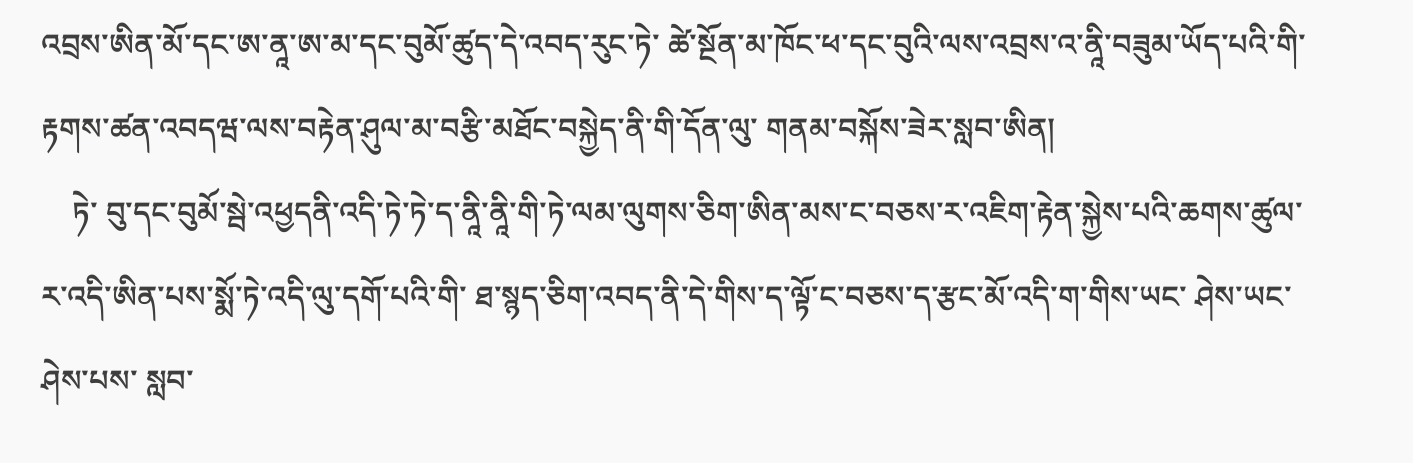འབྲས་ཨིན་མོ་དང་ཨ་ནཱ་ཨ་མ་དང་བུམོ་ཚུད་དེ་འབད་རུང་ཏེ་ ཚེ་སྔོན་མ་ཁོང་ཕ་དང་བུའི་ལས་འབྲས་འ་ནཱི་བཟུམ་ཡོད་པའི་གི་ རྟགས་ཚན་འབདཝ་ལས་བརྟེན་ཤུལ་མ་བརྩི་མཐོང་བསྐྱེད་ནི་གི་དོན་ལུ་ གནམ་བསྐོས་ཟེར་སླབ་ཨིན།
    ཏེ་ བུ་དང་བུམོ་སྦེ་འཕྱདནི་འདི་ཏེ་ཏེ་ད་ནཱི་ནཱི་གི་ཏེ་ལམ་ལུགས་ཅིག་ཨིན་མས་ང་བཅས་ར་འཇིག་རྟེན་སྐྱེས་པའི་ཆགས་ཚུལ་ར་འདི་ཨིན་པས་སྨོ་ཏེ་འདི་ལུ་དགོ་པའི་གི་ ཐ་སྙད་ཅིག་འབད་ནི་དེ་གིས་ད་ལྟོ་ང་བཅས་ད་རྩང་མོ་འདི་ག་གིས་ཡང་ ཤེས་ཡང་ཤེས་པས་ སླབ་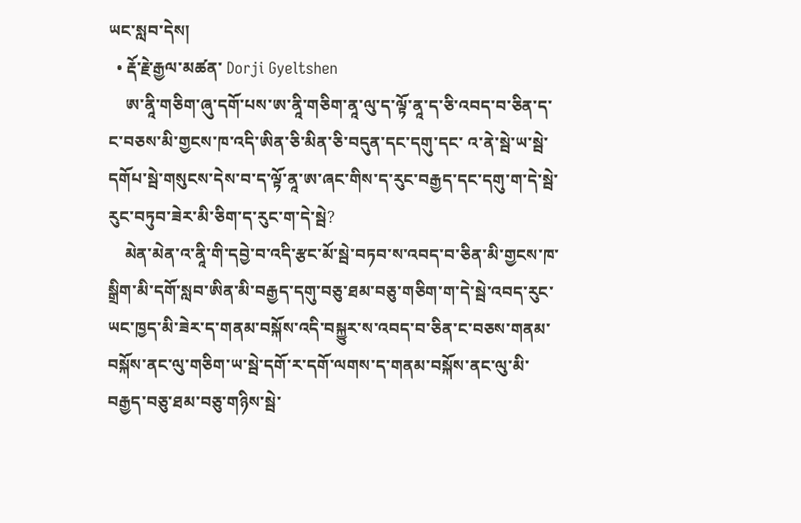ཡང་སླབ་དེས།
  • རྡོ་རྗེ་རྒྱལ་མཚན་ Dorji Gyeltshen
    ཨ་ནཱི་གཅིག་ཞུ་དགོ་པས་ཨ་ནཱི་གཅིག་ནཱ་ལུ་ད་ལྟོ་ནཱ་ད་ཅི་འབད་བ་ཅིན་ད་ང་བཅས་མི་གྱངས་ཁ་འདི་ཨིན་ཅི་མིན་ཅི་བདུན་དང་དགུ་དང་ འ་ནེ་སྦེ་ཡ་སྦེ་དགོཔ་སྦེ་གསུངས་དེས་བ་ད་ལྟོ་ནཱ་ཨ་ཞང་གིས་ད་རུང་བརྒྱད་དང་དགུ་ག་དེ་སྦེ་རུང་བཏུབ་ཟེར་མི་ཅིག་ད་རུང་ག་དེ་སྦེ?
    མེན་མེན་འ་ནཱི་གི་དབྱེ་བ་འདི་རྩང་མོ་སྦེ་བཏབ་ས་འབད་བ་ཅིན་མི་གྱངས་ཁ་སྒྲིག་མི་དགོ་སླབ་ཨིན་མི་བརྒྱད་དགུ་བཅུ་ཐམ་བཅུ་གཅིག་ག་དེ་སྦེ་འབད་རུང་ཡང་ཁྱད་མི་ཟེར་ད་གནམ་བསྐོས་འདི་བསྐྱུར་ས་འབད་བ་ཅིན་ང་བཅས་གནམ་བསྐོས་ནང་ལུ་གཅིག་ཡ་སྦེ་དགོ་ར་དགོ་ལགས་ད་གནམ་བསྐོས་ནང་ལུ་མི་བརྒྱད་བཅུ་ཐམ་བཅུ་གཉིས་སྦེ་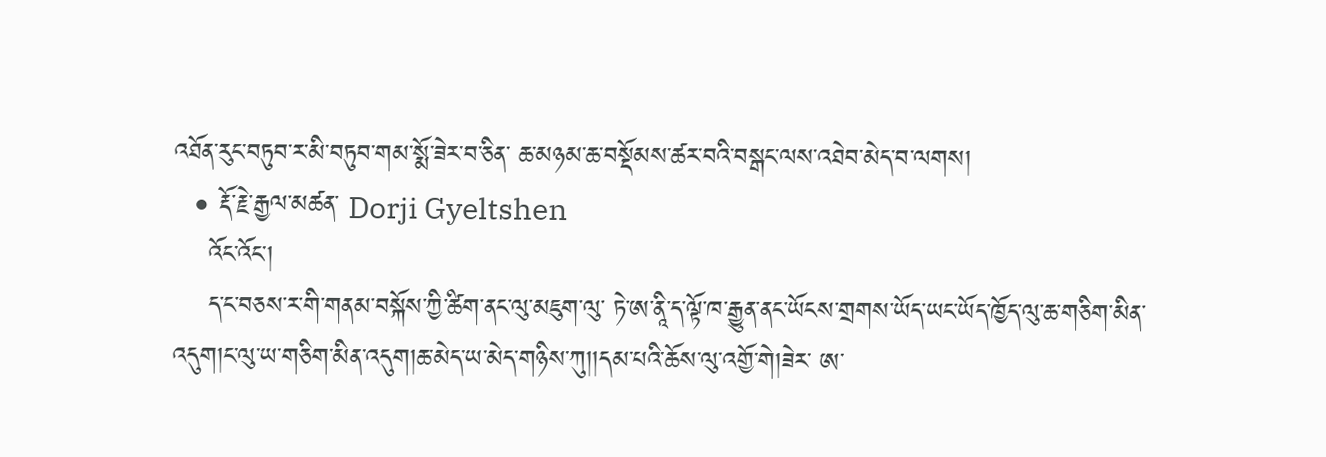འཐོན་རུང་བཏུབ་ར་མི་བཏུབ་གམ་སྨོ་ཟེར་བ་ཅིན་ ཆ་མཉམ་ཆ་བསྡོམས་ཚར་བའི་བསྒང་ལས་འཐེབ་མེད་བ་ལགས།
  • རྡོ་རྗེ་རྒྱལ་མཚན་ Dorji Gyeltshen
    འོང་འོང་།
    ད་ང་བཅས་ར་གི་གནམ་བསྐོས་ཀྱི་ཚིག་ནང་ལུ་མཇུག་ལུ་ ཏེ་ཨ་ནཱི་ད་ལྟོ་ཁ་རྒྱུན་ནང་ཡོངས་གྲགས་ཡོད་ཡང་ཡོད་ཁྱོད་ལུ་ཆ་གཅིག་མིན་འདུག།ང་ལུ་ཡ་གཅིག་མིན་འདུག།ཆ་མེད་ཡ་མེད་གཉིས་ཀུ།།དམ་པའི་ཆོས་ལུ་འགྱོ་གེ།ཟེར་ ཨ་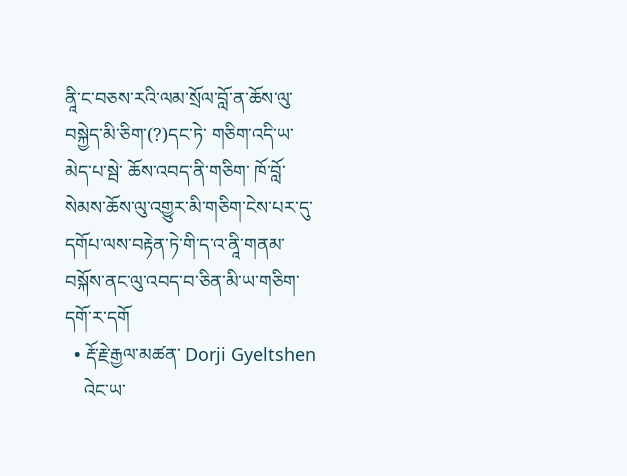ནཱི་ང་བཅས་རའི་ལམ་སྲོལ་བློ་ན་ཆོས་ལུ་བསྐྱེད་མི་ཅིག་(?)དང་ཏེ་ གཅིག་འདི་ཡ་མེད་པ་སྦེ་ ཆོས་འབད་ནི་གཅིག་ ཁོ་བློ་སེམས་ཆོས་ལུ་འགྱུར་མི་གཅིག་ངེས་པར་དུ་དགོཔ་ལས་བརྟེན་ཏེ་གི་ད་འ་ནཱི་གནམ་བསྐོས་ནང་ལུ་འབད་བ་ཅིན་མི་ཡ་གཅིག་དགོ་ར་དགོ
  • རྡོ་རྗེ་རྒྱལ་མཚན་ Dorji Gyeltshen
    འེང་ཡ་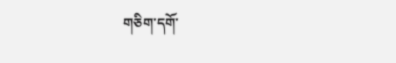གཅིག་དགོ་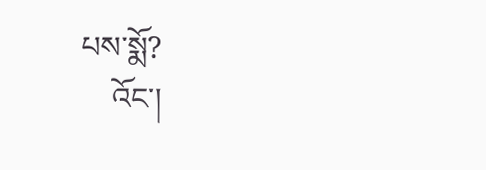པས་སྨོ?
    འོང་།